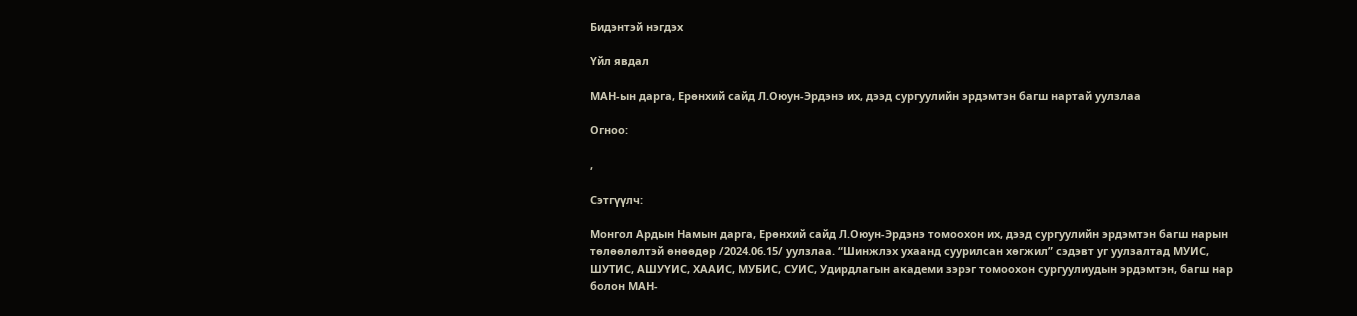Бидэнтэй нэгдэх

Үйл явдал

МАН-ын дарга, Ерөнхий сайд Л.Оюун-Эрдэнэ их, дээд сургуулийн эрдэмтэн багш нартай уулзлаа

Огноо:

,

Сэтгүүлч:

Монгол Ардын Намын дарга, Ерөнхий сайд Л.Оюун-Эрдэнэ томоохон их, дээд сургуулийн эрдэмтэн багш нарын төлөөлөлтэй өнөөдөр /2024.06.15/ уулзлаа. “Шинжлэх ухаанд суурилсан хөгжил” сэдэвт уг уулзалтад МУИС, ШУТИС, АШУҮИС, ХААИС, МУБИС, СУИС, Удирдлагын академи зэрэг томоохон сургуулиудын эрдэмтэн, багш нар болон МАН-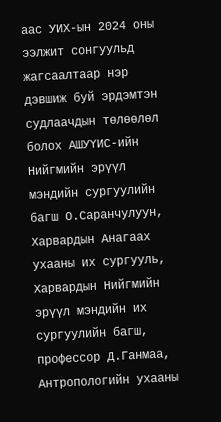аас УИХ-ын 2024 оны ээлжит сонгуульд жагсаалтаар нэр дэвшиж буй эрдэмтэн судлаачдын төлөөлөл болох АШУҮИС-ийн Нийгмийн эрүүл мэндийн сургуулийн багш О.Саранчулуун, Харвардын Анагаах ухааны их сургууль, Харвардын Нийгмийн эрүүл мэндийн их сургуулийн багш, профессор Д.Ганмаа, Антропологийн ухааны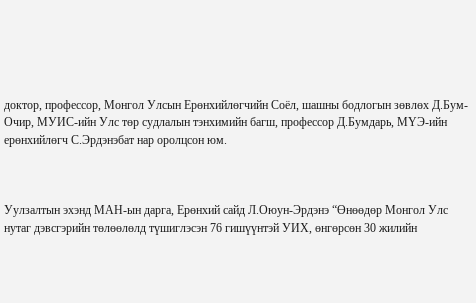доктор, профессор, Монгол Улсын Ерөнхийлөгчийн Соёл, шашны бодлогын зөвлөх Д.Бум-Очир, МУИС-ийн Улс төр судлалын тэнхимийн багш, профессор Д.Бумдарь, МҮЭ-ийн ерөнхийлөгч С.Эрдэнэбат нар оролцсон юм.



Уулзалтын эхэнд МАН-ын дарга, Ерөнхий сайд Л.Оюун-Эрдэнэ “Өнөөдөр Монгол Улс нутаг дэвсгэрийн төлөөлөлд түшиглэсэн 76 гишүүнтэй УИХ, өнгөрсөн 30 жилийн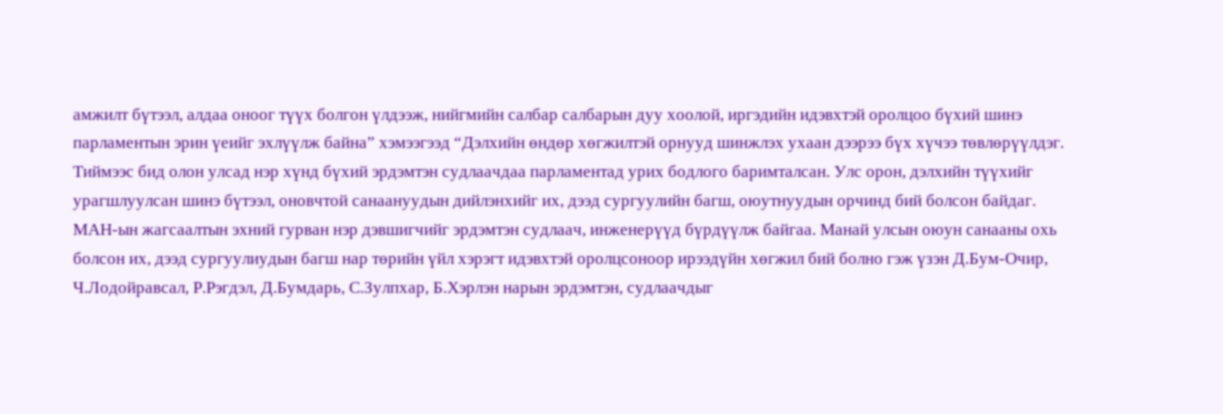амжилт бүтээл, алдаа оноог түүх болгон үлдээж, нийгмийн салбар салбарын дуу хоолой, иргэдийн идэвхтэй оролцоо бүхий шинэ парламентын эрин үеийг эхлүүлж байна” хэмээгээд “Дэлхийн өндөр хөгжилтэй орнууд шинжлэх ухаан дээрээ бүх хүчээ төвлөрүүлдэг. Тиймээс бид олон улсад нэр хүнд бүхий эрдэмтэн судлаачдаа парламентад урих бодлого баримталсан. Улс орон, дэлхийн түүхийг урагшлуулсан шинэ бүтээл, оновчтой санаануудын дийлэнхийг их, дээд сургуулийн багш, оюутнуудын орчинд бий болсон байдаг. МАН-ын жагсаалтын эхний гурван нэр дэвшигчийг эрдэмтэн судлаач, инженерүүд бүрдүүлж байгаа. Манай улсын оюун санааны охь болсон их, дээд сургуулиудын багш нар төрийн үйл хэрэгт идэвхтэй оролцсоноор ирээдүйн хөгжил бий болно гэж үзэн Д.Бум-Очир, Ч.Лодойравсал, Р.Рэгдэл, Д.Бумдарь, С.Зулпхар, Б.Хэрлэн нарын эрдэмтэн, судлаачдыг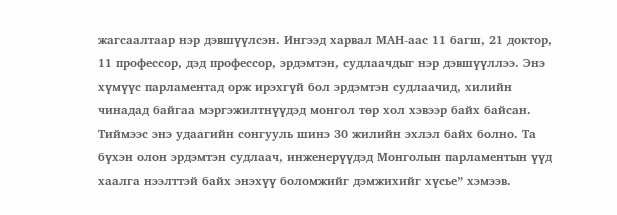жагсаалтаар нэр дэвшүүлсэн. Ингээд харвал МАН-аас 11 багш, 21 доктор, 11 профессор, дэд профессор, эрдэмтэн, судлаачдыг нэр дэвшүүллээ. Энэ хүмүүс парламентад орж ирэхгүй бол эрдэмтэн судлаачид, хилийн чинадад байгаа мэргэжилтнүүдэд монгол төр хол хэвээр байх байсан. Тиймээс энэ удаагийн сонгууль шинэ 30 жилийн эхлэл байх болно. Та бүхэн олон эрдэмтэн судлаач, инженерүүдэд Монголын парламентын үүд хаалга нээлттэй байх энэхүү боломжийг дэмжихийг хүсье” хэмээв.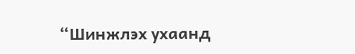“Шинжлэх ухаанд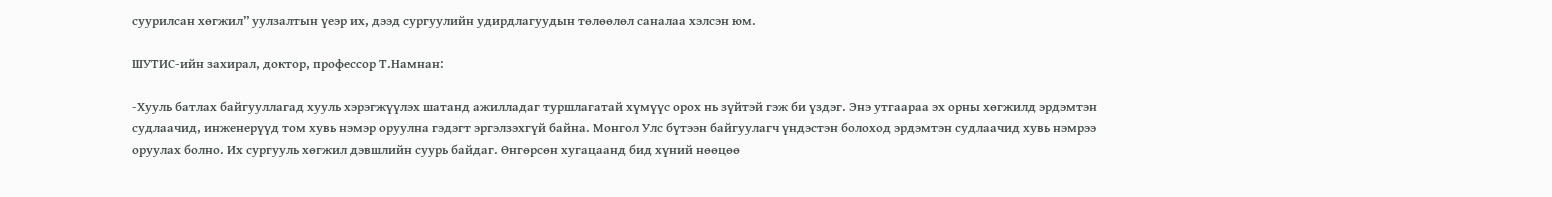суурилсан хөгжил” уулзалтын үеэр их, дээд сургуулийн удирдлагуудын төлөөлөл саналаа хэлсэн юм.

ШУТИС-ийн захирал, доктор, профессор Т.Намнан:

-Хууль батлах байгууллагад хууль хэрэгжүүлэх шатанд ажилладаг туршлагатай хүмүүс орох нь зүйтэй гэж би үздэг. Энэ утгаараа эх орны хөгжилд эрдэмтэн судлаачид, инженерүүд том хувь нэмэр оруулна гэдэгт эргэлзэхгүй байна. Монгол Улс бүтээн байгуулагч үндэстэн болоход эрдэмтэн судлаачид хувь нэмрээ оруулах болно. Их сургууль хөгжил дэвшлийн суурь байдаг. Өнгөрсөн хугацаанд бид хүний нөөцөө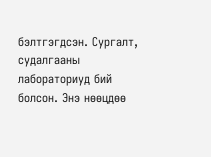бэлтгэгдсэн. Сургалт, судалгааны лабораториуд бий болсон. Энэ нөөцдөө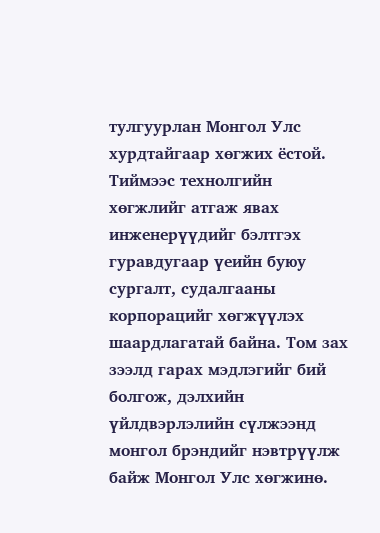тулгуурлан Монгол Улс хурдтайгаар хөгжих ёстой. Тиймээс технолгийн хөгжлийг атгаж явах инженерүүдийг бэлтгэх гуравдугаар үеийн буюу сургалт, судалгааны корпорацийг хөгжүүлэх шаардлагатай байна. Том зах зээлд гарах мэдлэгийг бий болгож, дэлхийн үйлдвэрлэлийн сүлжээнд монгол брэндийг нэвтрүүлж байж Монгол Улс хөгжинө.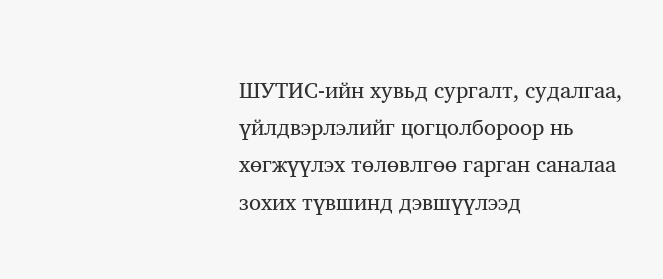ШУТИС-ийн хувьд сургалт, судалгаа, үйлдвэрлэлийг цогцолбороор нь хөгжүүлэх төлөвлгөө гарган саналаа зохих түвшинд дэвшүүлээд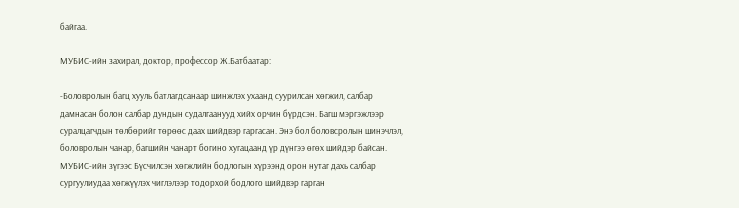байгаа.

МУБИС-ийн захирал, доктор, профессор Ж.Батбаатар:

-Боловролын багц хууль батлагдсанаар шинжлэх ухаанд суурилсан хөгжил, салбар дамнасан болон салбар дундын судалгаанууд хийх орчин бүрдсэн. Багш мэргэжлээр суралцагчдын төлбөрийг төрөөс даах шийдвэр гаргасан. Энэ бол боловсролын шинэчлэл, боловролын чанар, багшийн чанарт богино хугацаанд үр дүнгээ өгөх шийдэр байсан. МУБИС-ийн зүгээс Бүсчилсэн хөгжлийн бодлогын хүрээнд орон нутаг дахь салбар сургуулиудаа хөгжүүлэх чиглэлээр тодорхой бодлого шийдвэр гарган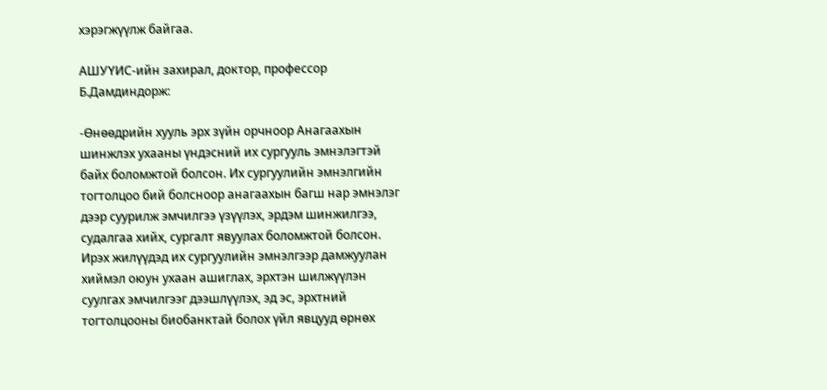хэрэгжүүлж байгаа.

АШУҮИС-ийн захирал, доктор, профессор Б.Дамдиндорж:

-Өнөөдрийн хууль эрх зүйн орчноор Анагаахын шинжлэх ухааны үндэсний их сургууль эмнэлэгтэй байх боломжтой болсон. Их сургуулийн эмнэлгийн тогтолцоо бий болсноор анагаахын багш нар эмнэлэг дээр суурилж эмчилгээ үзүүлэх, эрдэм шинжилгээ, судалгаа хийх, сургалт явуулах боломжтой болсон. Ирэх жилүүдэд их сургуулийн эмнэлгээр дамжуулан хиймэл оюун ухаан ашиглах, эрхтэн шилжүүлэн суулгах эмчилгээг дээшлүүлэх, эд эс, эрхтний тогтолцооны биобанктай болох үйл явцууд өрнөх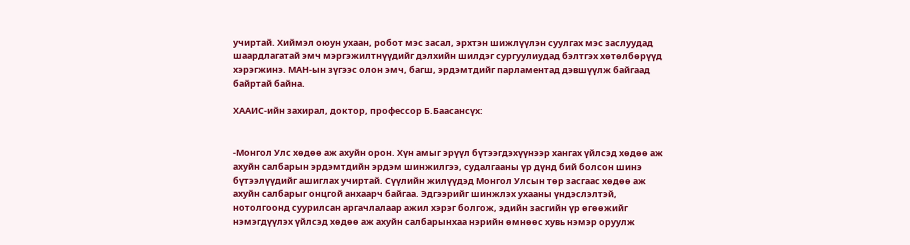учиртай. Хиймэл оюун ухаан, робот мэс засал, эрхтэн шижлүүлэн суулгах мэс заслуудад шаардлагатай эмч мэргэжилтнүүдийг дэлхийн шилдэг сургуулиудад бэлтгэх хөтөлбөрүүд хэрэгжинэ. МАН-ын зүгээс олон эмч, багш, эрдэмтдийг парламентад дэвшүүлж байгаад байртай байна.

ХААИС-ийн захирал, доктор, профессор Б.Баасансүх:


-Монгол Улс хөдөө аж ахуйн орон. Хүн амыг эрүүл бүтээгдэхүүнээр хангах үйлсэд хөдөө аж ахуйн салбарын эрдэмтдийн эрдэм шинжилгээ, судалгааны үр дүнд бий болсон шинэ бүтээлүүдийг ашиглах учиртай. Сүүлийн жилүүдэд Монгол Улсын төр засгаас хөдөө аж ахуйн салбарыг онцгой анхаарч байгаа. Эдгээрийг шинжлэх ухааны үндэслэлтэй, нотолгоонд суурилсан аргачлалаар ажил хэрэг болгож, эдийн засгийн үр өгөөжийг нэмэгдүүлэх үйлсэд хөдөө аж ахуйн салбарынхаа нэрийн өмнөөс хувь нэмэр оруулж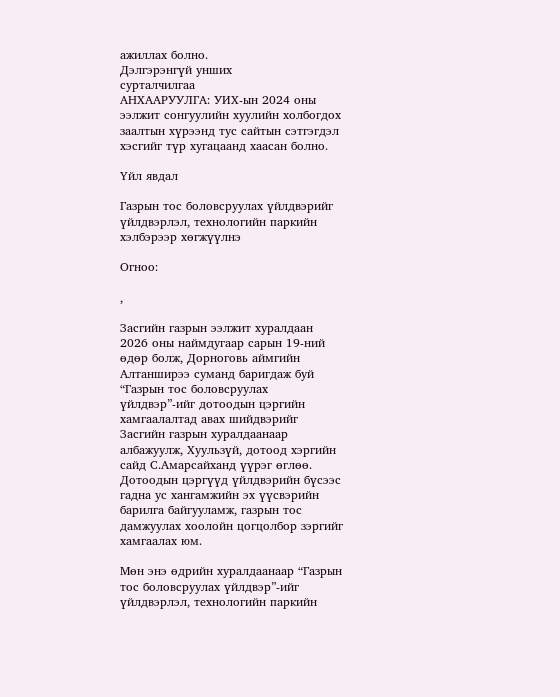ажиллах болно.
Дэлгэрэнгүй унших
сурталчилгаа
АНХААРУУЛГА: УИХ-ын 2024 оны ээлжит сонгуулийн хуулийн холбогдох заалтын хүрээнд тус сайтын сэтгэгдэл хэсгийг түр хугацаанд хаасан болно.

Үйл явдал

Газрын тос боловсруулах үйлдвэрийг үйлдвэрлэл, технологийн паркийн хэлбэрээр хөгжүүлнэ

Огноо:

,

Засгийн газрын ээлжит хуралдаан 2026 оны наймдугаар сарын 19-ний өдөр болж, Дорноговь аймгийн Алтанширээ суманд баригдаж буй “Газрын тос боловсруулах үйлдвэр”-ийг дотоодын цэргийн хамгаалалтад авах шийдвэрийг Засгийн газрын хуралдаанаар албажуулж, Хуульзүй, дотоод хэргийн сайд С.Амарсайханд үүрэг өглөө. Дотоодын цэргүүд үйлдвэрийн бүсээс гадна ус хангамжийн эх үүсвэрийн барилга байгууламж, газрын тос дамжуулах хоолойн цогцолбор зэргийг хамгаалах юм.

Мөн энэ өдрийн хуралдаанаар “Газрын тос боловсруулах үйлдвэр”-ийг үйлдвэрлэл, технологийн паркийн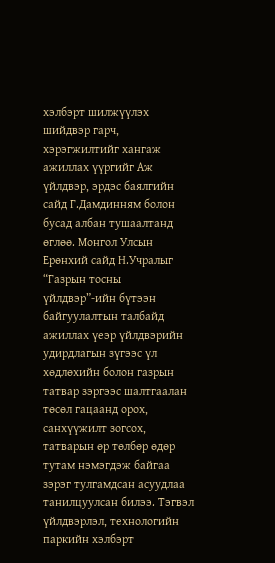хэлбэрт шилжүүлэх шийдвэр гарч, хэрэгжилтийг хангаж ажиллах үүргийг Аж үйлдвэр, эрдэс баялгийн сайд Г.Дамдинням болон бусад албан тушаалтанд өглөө. Монгол Улсын Ерөнхий сайд Н.Учралыг “Газрын тосны үйлдвэр”-ийн бүтээн байгуулалтын талбайд ажиллах үеэр үйлдвэрийн удирдлагын зүгээс үл хөдлөхийн болон газрын татвар зэргээс шалтгаалан төсөл гацаанд орох, санхүүжилт зогсох, татварын өр төлбөр өдөр тутам нэмэгдэж байгаа зэрэг тулгамдсан асуудлаа танилцуулсан билээ. Тэгвэл үйлдвэрлэл, технологийн паркийн хэлбэрт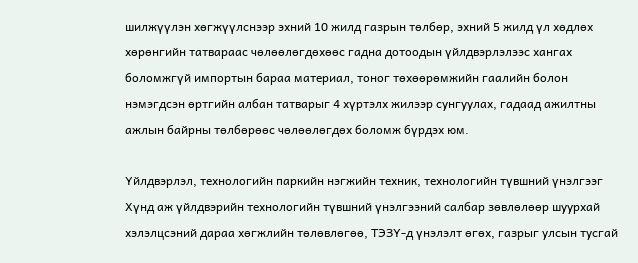шилжүүлэн хөгжүүлснээр эхний 10 жилд газрын төлбөр, эхний 5 жилд үл хөдлөх хөрөнгийн татвараас чөлөөлөгдөхөөс гадна дотоодын үйлдвэрлэлээс хангах боломжгүй импортын бараа материал, тоног төхөөрөмжийн гаалийн болон нэмэгдсэн өртгийн албан татварыг 4 хүртэлх жилээр сунгуулах, гадаад ажилтны ажлын байрны төлбөрөөс чөлөөлөгдөх боломж бүрдэх юм.

Үйлдвэрлэл, технологийн паркийн нэгжийн техник, технологийн түвшний үнэлгээг Хүнд аж үйлдвэрийн технологийн түвшний үнэлгээний салбар зөвлөлөөр шуурхай хэлэлцсэний дараа хөгжлийн төлөвлөгөө, ТЭЗҮ-д үнэлэлт өгөх, газрыг улсын тусгай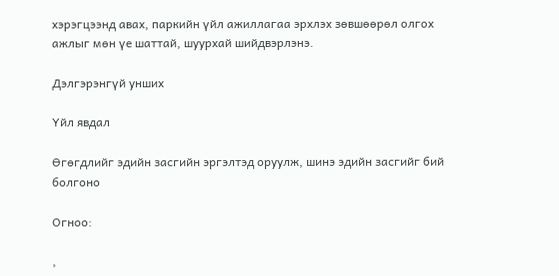хэрэгцээнд авах, паркийн үйл ажиллагаа эрхлэх зөвшөөрөл олгох ажлыг мөн үе шаттай, шуурхай шийдвэрлэнэ.

Дэлгэрэнгүй унших

Үйл явдал

Өгөгдлийг эдийн засгийн эргэлтэд оруулж, шинэ эдийн засгийг бий болгоно

Огноо:

,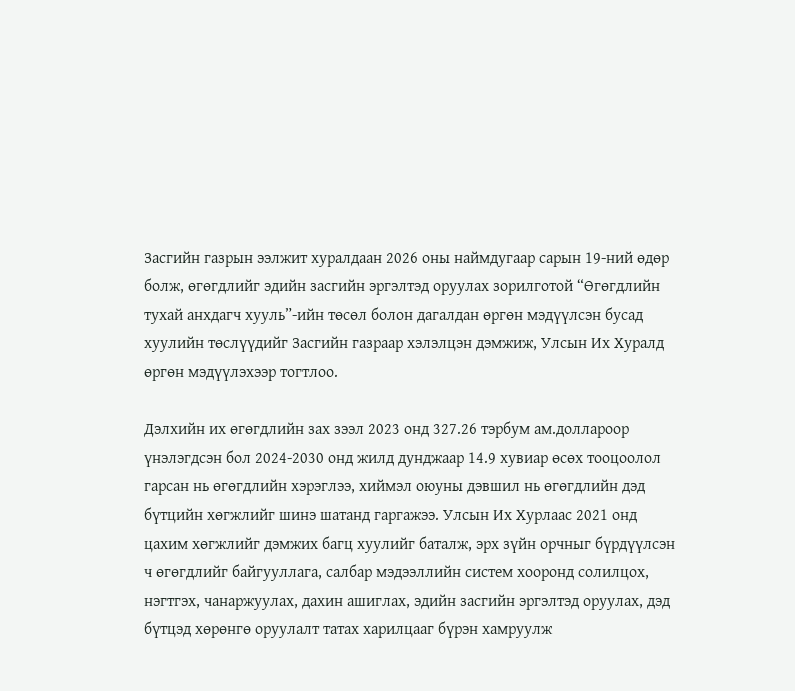Засгийн газрын ээлжит хуралдаан 2026 оны наймдугаар сарын 19-ний өдөр болж, өгөгдлийг эдийн засгийн эргэлтэд оруулах зорилготой “Өгөгдлийн тухай анхдагч хууль”-ийн төсөл болон дагалдан өргөн мэдүүлсэн бусад хуулийн төслүүдийг Засгийн газраар хэлэлцэн дэмжиж, Улсын Их Хуралд өргөн мэдүүлэхээр тогтлоо.

Дэлхийн их өгөгдлийн зах зээл 2023 онд 327.26 тэрбум ам.доллароор үнэлэгдсэн бол 2024-2030 онд жилд дунджаар 14.9 хувиар өсөх тооцоолол гарсан нь өгөгдлийн хэрэглээ, хиймэл оюуны дэвшил нь өгөгдлийн дэд бүтцийн хөгжлийг шинэ шатанд гаргажээ. Улсын Их Хурлаас 2021 онд цахим хөгжлийг дэмжих багц хуулийг баталж, эрх зүйн орчныг бүрдүүлсэн ч өгөгдлийг байгууллага, салбар мэдээллийн систем хооронд солилцох, нэгтгэх, чанаржуулах, дахин ашиглах, эдийн засгийн эргэлтэд оруулах, дэд бүтцэд хөрөнгө оруулалт татах харилцааг бүрэн хамруулж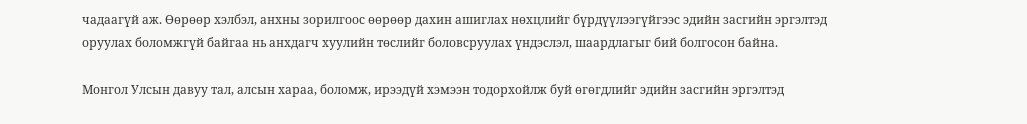чадаагүй аж. Өөрөөр хэлбэл, анхны зорилгоос өөрөөр дахин ашиглах нөхцлийг бүрдүүлээгүйгээс эдийн засгийн эргэлтэд оруулах боломжгүй байгаа нь анхдагч хуулийн төслийг боловсруулах үндэслэл, шаардлагыг бий болгосон байна.

Монгол Улсын давуу тал, алсын хараа, боломж, ирээдүй хэмээн тодорхойлж буй өгөгдлийг эдийн засгийн эргэлтэд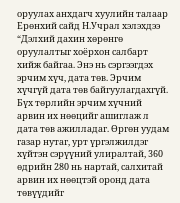оруулах анхдагч хуулийн талаар Ерөнхий сайд Н.Учрал хэлэхдээ “Дэлхий дахин хөрөнгө оруулалтыг хоёрхон салбарт хийж байгаа. Энэ нь сэргээгдэх эрчим хүч, дата төв. Эрчим хүчгүй дата төв байгуулагдахгүй. Бүх төрлийн эрчим хүчний арвин их нөөцийг ашиглаж л дата төв ажилладаг. Өргөн уудам газар нутаг, урт үргэлжилдэг хүйтэн сэрүүний улиралтай, 360 өдрийн 280 нь нартай, салхитай арвин их нөөцтэй оронд дата төвүүдийг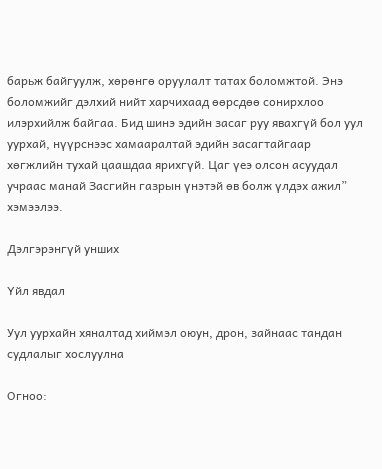барьж байгуулж, хөрөнгө оруулалт татах боломжтой. Энэ боломжийг дэлхий нийт харчихаад өөрсдөө сонирхлоо илэрхийлж байгаа. Бид шинэ эдийн засаг руу явахгүй бол уул уурхай, нүүрснээс хамааралтай эдийн засагтайгаар хөгжлийн тухай цаашдаа ярихгүй. Цаг үеэ олсон асуудал учраас манай Засгийн газрын үнэтэй өв болж үлдэх ажил” хэмээлээ.

Дэлгэрэнгүй унших

Үйл явдал

Уул уурхайн хяналтад хиймэл оюун, дрон, зайнаас тандан судлалыг хослуулна

Огноо: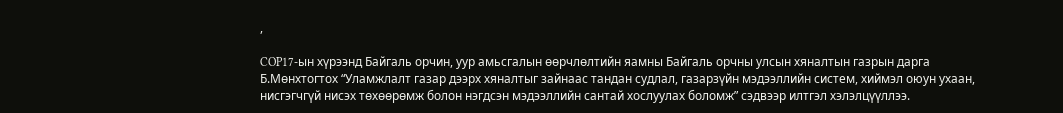,

COP17-ын хүрээнд Байгаль орчин, уур амьсгалын өөрчлөлтийн яамны Байгаль орчны улсын хяналтын газрын дарга Б.Мөнхтогтох “Уламжлалт газар дээрх хяналтыг зайнаас тандан судлал, газарзүйн мэдээллийн систем, хиймэл оюун ухаан, нисгэгчгүй нисэх төхөөрөмж болон нэгдсэн мэдээллийн сантай хослуулах боломж” сэдвээр илтгэл хэлэлцүүллээ.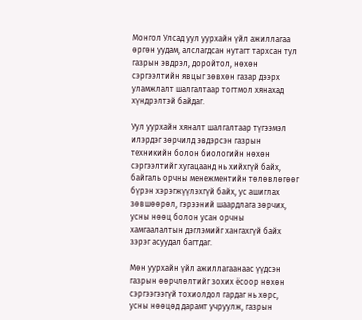Монгол Улсад уул уурхайн үйл ажиллагаа өргөн уудам, алслагдсан нутагт тархсан тул газрын эвдрэл, доройтол, нөхөн сэргээлтийн явцыг зөвхөн газар дээрх уламжлалт шалгалтаар тогтмол хянахад хүндрэлтэй байдаг.

Уул уурхайн хяналт шалгалтаар түгээмэл илэрдэг зөрчилд эвдэрсэн газрын техникийн болон биологийн нөхөн сэргээлтийг хугацаанд нь хийхгүй байх, байгаль орчны менежментийн төлөвлөгөөг бүрэн хэрэгжүүлэхгүй байх, ус ашиглах зөвшөөрөл, гэрээний шаардлага зөрчих, усны нөөц болон усан орчны хамгаалалтын дэглэмийг хангахгүй байх зэрэг асуудал багтдаг.

Мөн уурхайн үйл ажиллагаанаас үүдсэн газрын өөрчлөлтийг зохих ёсоор нөхөн сэргээгээгүй тохиолдол гардаг нь хөрс, усны нөөцөд дарамт учруулж, газрын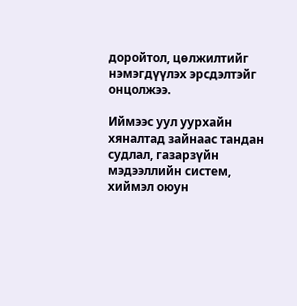доройтол, цөлжилтийг нэмэгдүүлэх эрсдэлтэйг онцолжээ.

Иймээс уул уурхайн хяналтад зайнаас тандан судлал, газарзүйн мэдээллийн систем, хиймэл оюун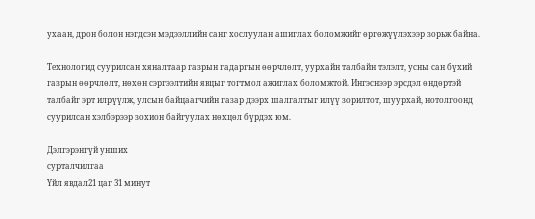ухаан, дрон болон нэгдсэн мэдээллийн санг хослуулан ашиглах боломжийг өргөжүүлэхээр зорьж байна.

Технологид суурилсан хяналтаар газрын гадаргын өөрчлөлт, уурхайн талбайн тэлэлт, усны сан бүхий газрын өөрчлөлт, нөхөн сэргээлтийн явцыг тогтмол ажиглах боломжтой. Ингэснээр эрсдэл өндөртэй талбайг эрт илрүүлж, улсын байцаагчийн газар дээрх шалгалтыг илүү зорилтот, шуурхай, нотолгоонд суурилсан хэлбэрээр зохион байгуулах нөхцөл бүрдэх юм.

Дэлгэрэнгүй унших
сурталчилгаа
Үйл явдал21 цаг 31 минут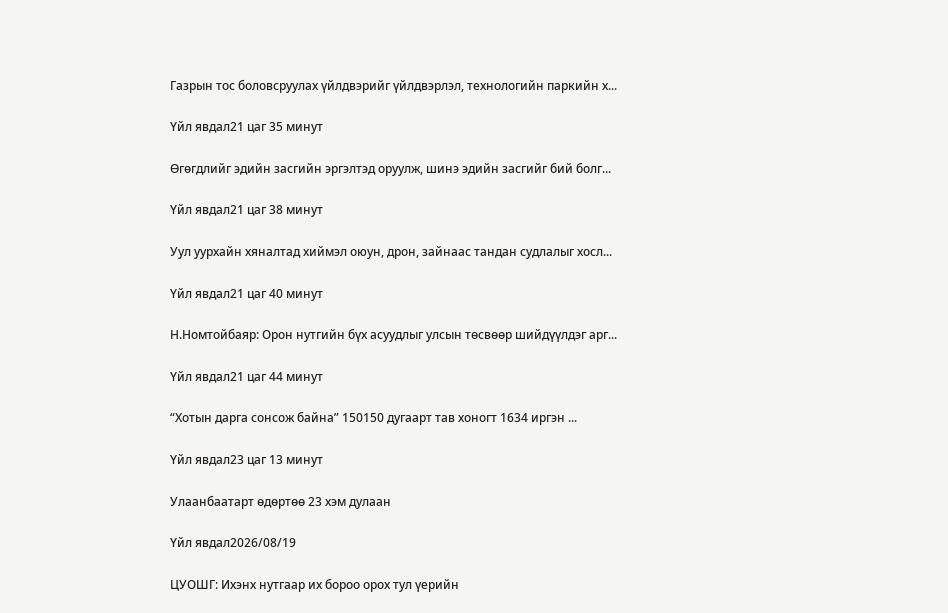Газрын тос боловсруулах үйлдвэрийг үйлдвэрлэл, технологийн паркийн х...

Үйл явдал21 цаг 35 минут

Өгөгдлийг эдийн засгийн эргэлтэд оруулж, шинэ эдийн засгийг бий болг...

Үйл явдал21 цаг 38 минут

Уул уурхайн хяналтад хиймэл оюун, дрон, зайнаас тандан судлалыг хосл...

Үйл явдал21 цаг 40 минут

Н.Номтойбаяр: Орон нутгийн бүх асуудлыг улсын төсвөөр шийдүүлдэг арг...

Үйл явдал21 цаг 44 минут

“Хотын дарга сонсож байна” 150150 дугаарт тав хоногт 1634 иргэн ...

Үйл явдал23 цаг 13 минут

Улаанбаатарт өдөртөө 23 хэм дулаан

Үйл явдал2026/08/19

ЦУОШГ: Ихэнх нутгаар их бороо орох тул үерийн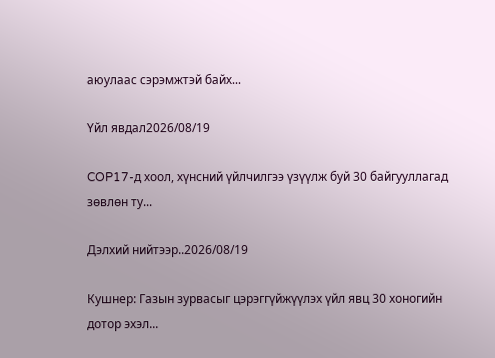аюулаас сэрэмжтэй байх...

Үйл явдал2026/08/19

COP17-д хоол, хүнсний үйлчилгээ үзүүлж буй 30 байгууллагад зөвлөн ту...

Дэлхий нийтээр..2026/08/19

Кушнер: Газын зурвасыг цэрэггүйжүүлэх үйл явц 30 хоногийн дотор эхэл...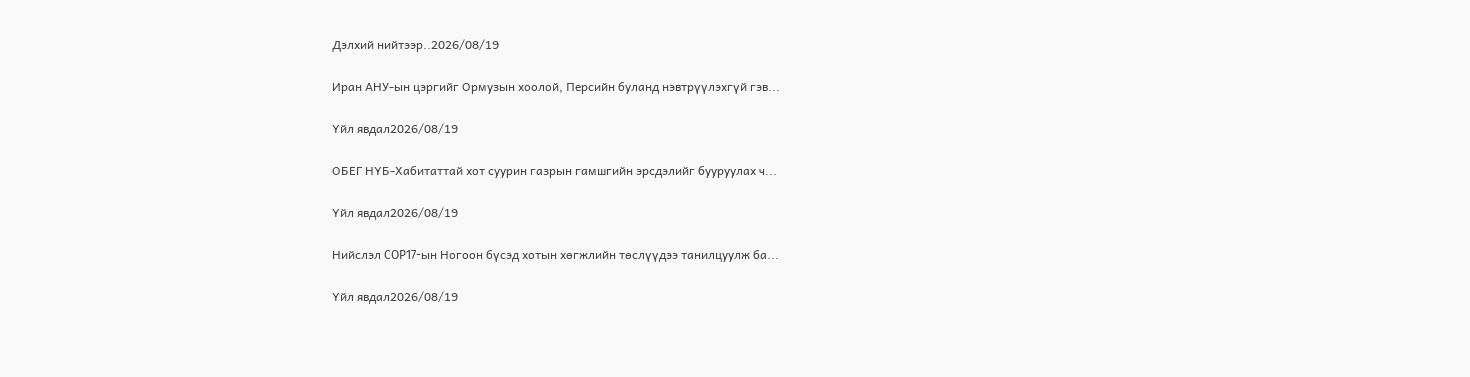Дэлхий нийтээр..2026/08/19

Иран АНУ-ын цэргийг Ормузын хоолой, Персийн буланд нэвтрүүлэхгүй гэв...

Үйл явдал2026/08/19

ОБЕГ НҮБ-Хабитаттай хот суурин газрын гамшгийн эрсдэлийг бууруулах ч...

Үйл явдал2026/08/19

Нийслэл COP17-ын Ногоон бүсэд хотын хөгжлийн төслүүдээ танилцуулж ба...

Үйл явдал2026/08/19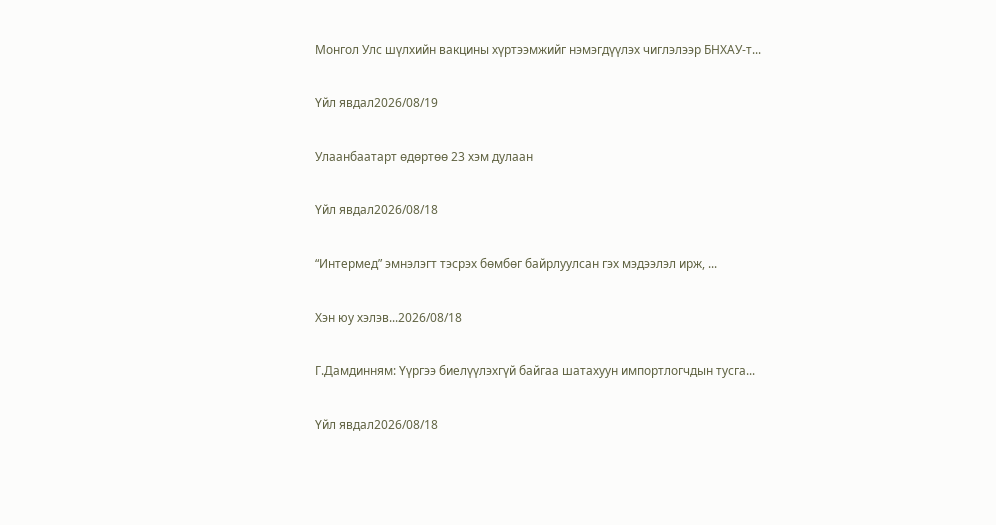Монгол Улс шүлхийн вакцины хүртээмжийг нэмэгдүүлэх чиглэлээр БНХАУ-т...

Үйл явдал2026/08/19

Улаанбаатарт өдөртөө 23 хэм дулаан

Үйл явдал2026/08/18

“Интермед” эмнэлэгт тэсрэх бөмбөг байрлуулсан гэх мэдээлэл ирж, ...

Хэн юу хэлэв...2026/08/18

Г.Дамдинням: Үүргээ биелүүлэхгүй байгаа шатахуун импортлогчдын тусга...

Үйл явдал2026/08/18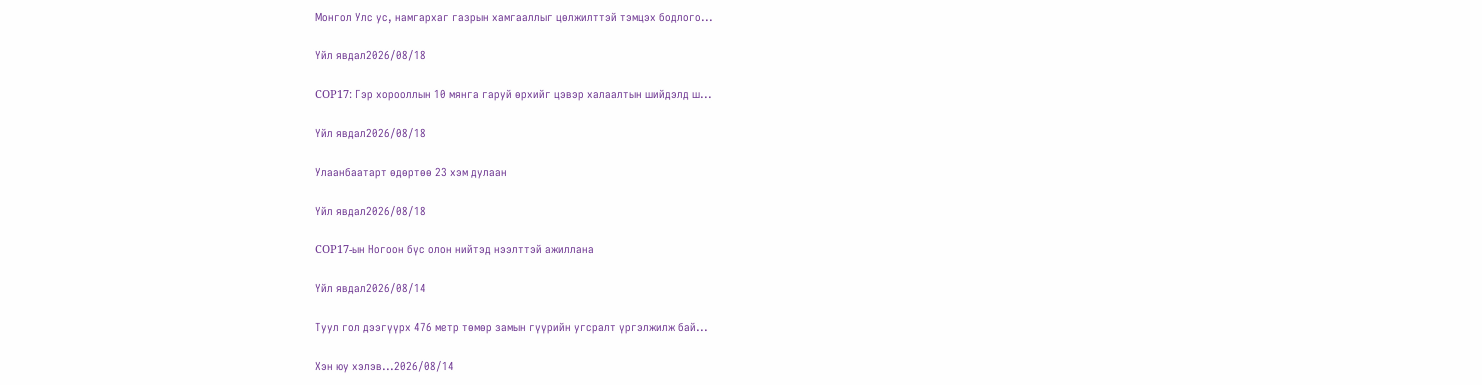Монгол Улс ус, намгархаг газрын хамгааллыг цөлжилттэй тэмцэх бодлого...

Үйл явдал2026/08/18

COP17: Гэр хорооллын 10 мянга гаруй өрхийг цэвэр халаалтын шийдэлд ш...

Үйл явдал2026/08/18

Улаанбаатарт өдөртөө 23 хэм дулаан

Үйл явдал2026/08/18

COP17-ын Ногоон бүс олон нийтэд нээлттэй ажиллана

Үйл явдал2026/08/14

Туул гол дээгүүрх 476 метр төмөр замын гүүрийн угсралт үргэлжилж бай...

Хэн юу хэлэв...2026/08/14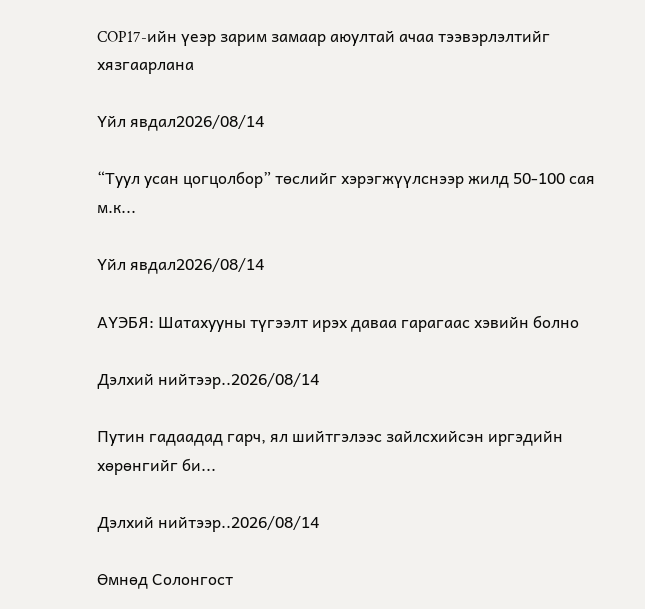COP17-ийн үеэр зарим замаар аюултай ачаа тээвэрлэлтийг хязгаарлана

Үйл явдал2026/08/14

“Туул усан цогцолбор” төслийг хэрэгжүүлснээр жилд 50-100 сая м.к...

Үйл явдал2026/08/14

АҮЭБЯ: Шатахууны түгээлт ирэх даваа гарагаас хэвийн болно

Дэлхий нийтээр..2026/08/14

Путин гадаадад гарч, ял шийтгэлээс зайлсхийсэн иргэдийн хөрөнгийг би...

Дэлхий нийтээр..2026/08/14

Өмнөд Солонгост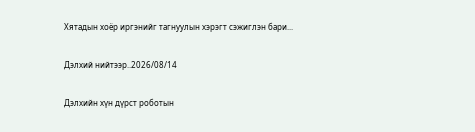Хятадын хоёр иргэнийг тагнуулын хэрэгт сэжиглэн бари...

Дэлхий нийтээр..2026/08/14

Дэлхийн хүн дүрст роботын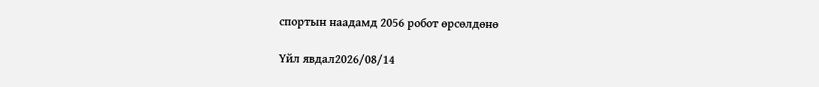спортын наадамд 2056 робот өрсөлдөнө

Үйл явдал2026/08/14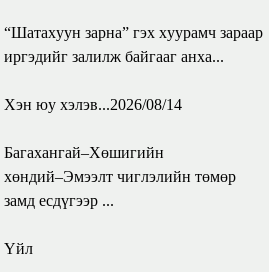“Шатахуун зарна” гэх хуурамч зараар иргэдийг залилж байгааг анха...

Хэн юу хэлэв...2026/08/14

Багахангай–Хөшигийн хөндий–Эмээлт чиглэлийн төмөр замд есдүгээр ...

Үйл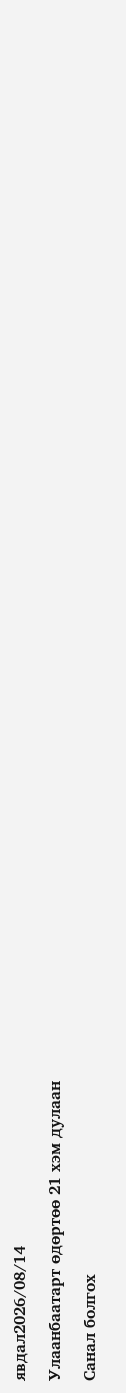явдал2026/08/14

Улаанбаатарт өдөртөө 21 хэм дулаан

Санал болгох